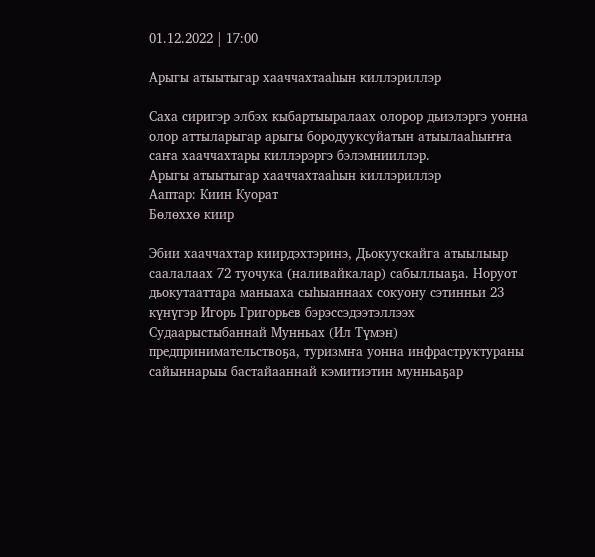01.12.2022 | 17:00

Арыгы атыытыгар хааччахтааһын киллэриллэр

Саха сиригэр элбэх кыбартыыралаах олорор дьиэлэргэ уонна олор аттыларыгар арыгы бородууксуйатын атыылааһыҥҥа саҥа хааччахтары киллэрэргэ бэлэмнииллэр.
Арыгы атыытыгар хааччахтааһын киллэриллэр
Ааптар: Киин Куорат
Бөлөххө киир

Эбии хааччахтар киирдэхтэринэ, Дьокуускайга атыылыыр саалалаах 72 туочука (наливайкалар) сабыллыаҕа. Норуот дьокутааттара маныаха сыһыаннаах сокуону сэтинньи 23 күнүгэр Игорь Григорьев бэрэссэдээтэллээх Судаарыстыбаннай Мунньах (Ил Түмэн) предпринимательствоҕа, туризмҥа уонна инфраструктураны сайыннарыы бастайааннай кэмитиэтин мунньаҕар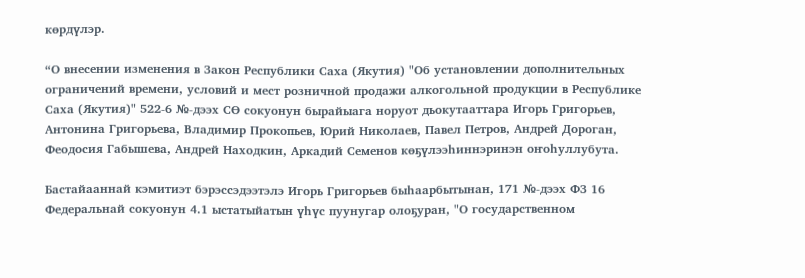көрдүлэр.

“О внесении изменения в Закон Республики Саха (Якутия) "Об установлении дополнительных ограничений времени, условий и мест розничной продажи алкогольной продукции в Республике Саха (Якутия)" 522-6 №-дээх СӨ сокуонун бырайыага норуот дьокутааттара Игорь Григорьев, Антонина Григорьева, Владимир Прокопьев, Юрий Николаев, Павел Петров, Андрей Дороган, Феодосия Габышева, Андрей Находкин, Аркадий Семенов көҕүлээһиннэринэн оҥоһуллубута.

Бастайааннай кэмитиэт бэрэссэдээтэлэ Игорь Григорьев быһаарбытынан, 171 №-дээх ФЗ 16 Федеральнай сокуонун 4.1 ыстатыйатын үһүс пуунугар олоҕуран, "О государственном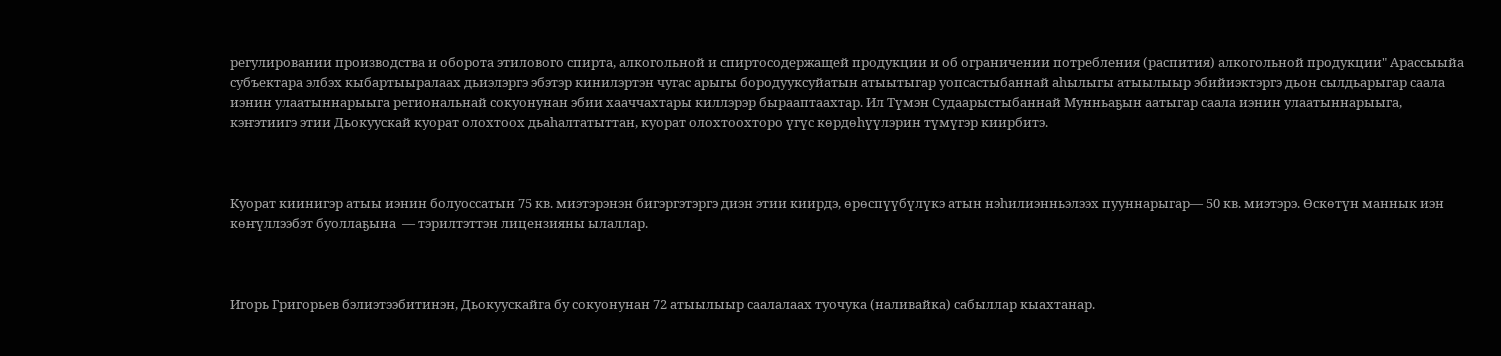регулировании производства и оборота этилового спирта, алкогольной и спиртосодержащей продукции и об ограничении потребления (распития) алкогольной продукции" Арассыыйа субъектара элбэх кыбартыыралаах дьиэлэргэ эбэтэр кинилэртэн чугас арыгы бородууксуйатын атыытыгар уопсастыбаннай аһылыгы атыылыыр эбийиэктэргэ дьон сылдьарыгар саала иэнин улаатыннарыыга региональнай сокуонунан эбии хааччахтары киллэрэр бырааптаахтар. Ил Түмэн Судаарыстыбаннай Мунньаҕын аатыгар саала иэнин улаатыннарыыга, кэҥэтиигэ этии Дьокуускай куорат олохтоох дьаһалтатыттан, куорат олохтоохторо үгүс көрдөһүүлэрин түмүгэр киирбитэ.



Куорат киинигэр атыы иэнин болуоссатын 75 кв. миэтэрэнэн бигэргэтэргэ диэн этии киирдэ, өрөспүүбүлүкэ атын нэһилиэнньэлээх пууннарыгар— 50 кв. миэтэрэ. Өскөтүн маннык иэн көҥүллээбэт буоллаҕына  — тэрилтэттэн лицензияны ылаллар.



Игорь Григорьев бэлиэтээбитинэн, Дьокуускайга бу сокуонунан 72 атыылыыр саалалаах туочука (наливайка) сабыллар кыахтанар.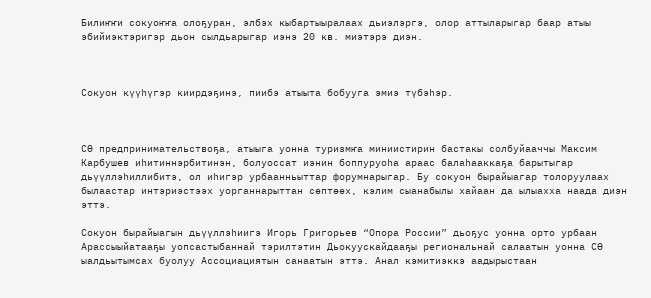Билиҥҥи сокуоҥҥа олоҕуран, элбэх кыбартыыралаах дьиэлэргэ, олор аттыларыгар баар атыы эбийиэктэригэр дьон сылдьарыгар иэнэ 20 кв. миэтэрэ диэн.



Сокуон күүһүгэр киирдэҕинэ, пиибэ атыыта бобууга эмиэ түбэһэр.



СӨ предпринимательствоҕа, атыыга уонна туризмҥа миниистирин бастакы солбуйааччы Максим Карбушев иһитиннэрбитинэн, болуоссат иэнин боппуруоһа араас балаһааккаҕа барытыгар дьүүллэһиллибитэ, ол иһигэр урбаанньыттар форумнарыгар. Бу сокуон бырайыагар толоруулаах былаастар интэриэстээх уорганнарыттан сөптөөх, кэлим сыанабылы хайаан да ылыахха наада диэн эттэ.

Сокуон бырайыагын дьүүллэһиигэ Игорь Григорьев “Опора России” дьоҕус уонна орто урбаан Арассыыйатааҕы уопсастыбаннай тэрилтэтин Дьокуускайдааҕы региональнай салаатын уонна СӨ ыалдьытымсах буолуу Ассоциациятын санаатын эттэ. Анал кэмитиэккэ аадырыстаан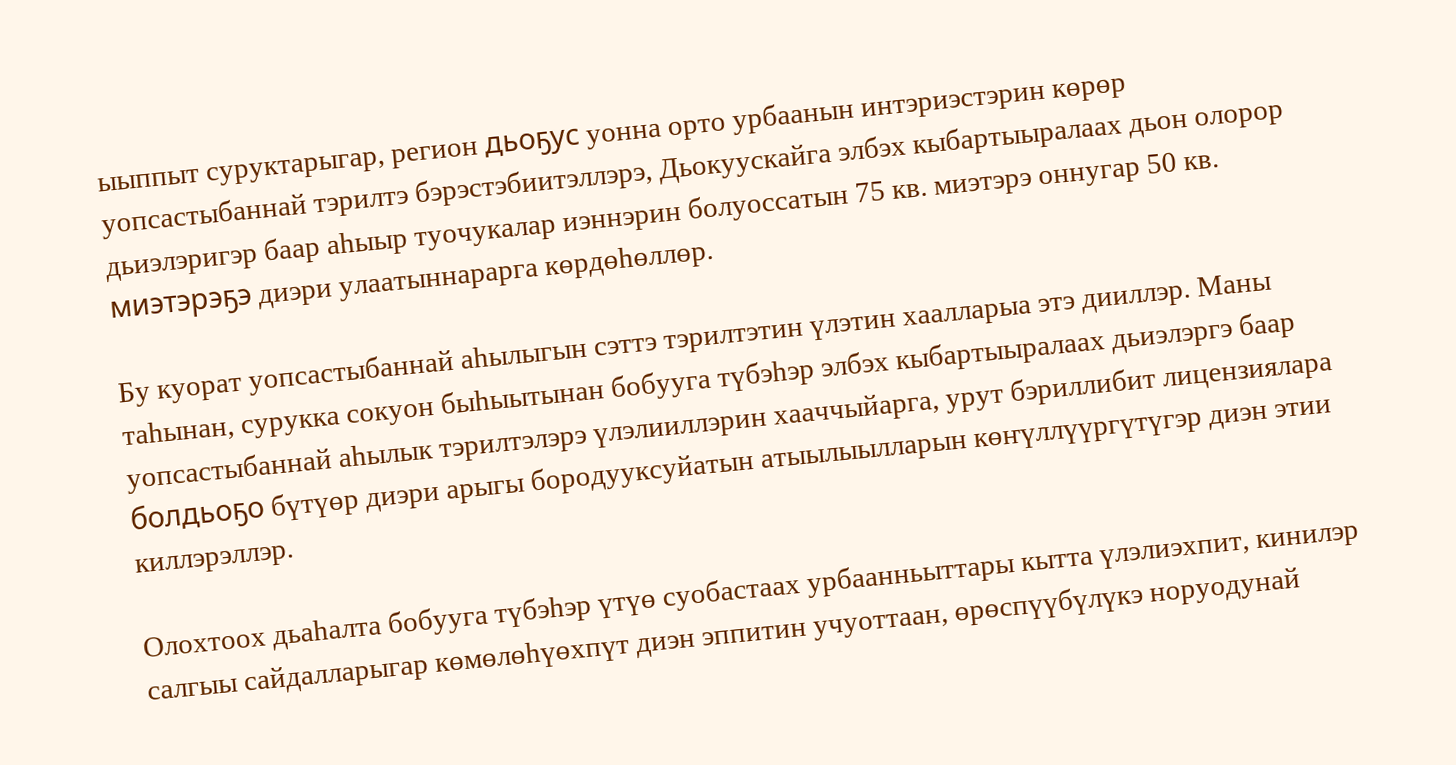ыыппыт суруктарыгар, регион дьоҕус уонна орто урбаанын интэриэстэрин көрөр уопсастыбаннай тэрилтэ бэрэстэбиитэллэрэ, Дьокуускайга элбэх кыбартыыралаах дьон олорор дьиэлэригэр баар аһыыр туочукалар иэннэрин болуоссатын 75 кв. миэтэрэ оннугар 50 кв. миэтэрэҕэ диэри улаатыннарарга көрдөһөллөр.

Бу куорат уопсастыбаннай аһылыгын сэттэ тэрилтэтин үлэтин хаалларыа этэ дииллэр. Маны таһынан, сурукка сокуон быһыытынан бобууга түбэһэр элбэх кыбартыыралаах дьиэлэргэ баар уопсастыбаннай аһылык тэрилтэлэрэ үлэлииллэрин хааччыйарга, урут бэриллибит лицензиялара болдьоҕо бүтүөр диэри арыгы бородууксуйатын атыылыылларын көҥүллүүргүтүгэр диэн этии киллэрэллэр.

Олохтоох дьаһалта бобууга түбэһэр үтүө суобастаах урбаанньыттары кытта үлэлиэхпит, кинилэр салгыы сайдалларыгар көмөлөһүөхпүт диэн эппитин учуоттаан, өрөспүүбүлүкэ норуодунай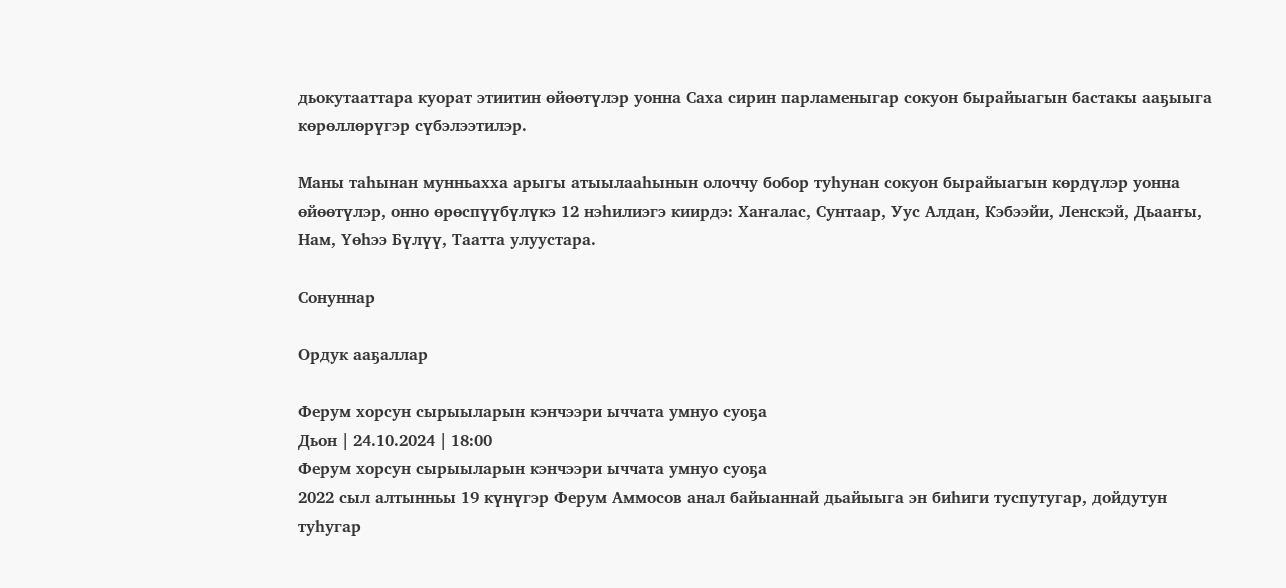дьокутааттара куорат этиитин өйөөтүлэр уонна Саха сирин парламеныгар сокуон бырайыагын бастакы ааҕыыга көрөллөрүгэр сүбэлээтилэр.

Маны таһынан мунньахха арыгы атыылааһынын олоччу бобор туһунан сокуон бырайыагын көрдүлэр уонна өйөөтүлэр, онно өрөспүүбүлүкэ 12 нэһилиэгэ киирдэ: Хаҥалас, Сунтаар, Уус Алдан, Кэбээйи, Ленскэй, Дьааҥы, Нам, Үөһээ Бүлүү, Таатта улуустара.

Сонуннар

Ордук ааҕаллар

Ферум хорсун сырыыларын кэнчээри ыччата умнуо суоҕа
Дьон | 24.10.2024 | 18:00
Ферум хорсун сырыыларын кэнчээри ыччата умнуо суоҕа
2022 сыл алтынньы 19 күнүгэр Ферум Аммосов анал байыаннай дьайыыга эн биһиги туспутугар, дойдутун туһугар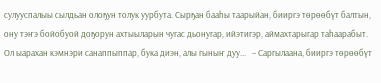сулууспалыы сылдьан олоҕун толук уурбута. Сырҕан бааһы таарыйан, бииргэ төрөөбүт балтын, ону тэҥэ бойобуой доҕорун ахтыыларын чугас дьонугар, ийэтигэр, аймахтарыгар таһаарабыт. Ол ыарахан кэмнэри санаппыппар, бука диэн, алы гыныҥ дуу...   – Саргылаана, бииргэ төрөөбүт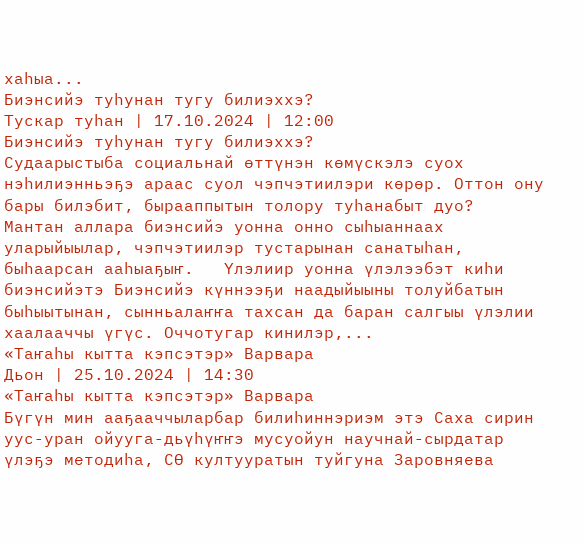хаһыа...
Биэнсийэ туһунан тугу билиэххэ?
Тускар туһан | 17.10.2024 | 12:00
Биэнсийэ туһунан тугу билиэххэ?
Судаарыстыба социальнай өттүнэн көмүскэлэ суох нэһилиэнньэҕэ араас суол чэпчэтиилэри көрөр. Оттон ону бары билэбит, бырааппытын толору туһанабыт дуо?  Мантан аллара биэнсийэ уонна онно сыһыаннаах уларыйыылар, чэпчэтиилэр тустарынан санатыһан, быһаарсан ааһыаҕыҥ.   Үлэлиир уонна үлэлээбэт киһи биэнсийэтэ Биэнсийэ күннээҕи наадыйыыны толуйбатын быһыытынан, сынньалаҥҥа тахсан да баран салгыы үлэлии хаалааччы үгүс. Оччотугар кинилэр,...
«Таҥаһы кытта кэпсэтэр» Варвара
Дьон | 25.10.2024 | 14:30
«Таҥаһы кытта кэпсэтэр» Варвара
Бүгүн мин ааҕааччыларбар билиһиннэриэм этэ Саха сирин уус-уран ойууга-дьүһүҥҥэ мусуойун научнай-сырдатар үлэҕэ методиһа, СӨ култууратын туйгуна Заровняева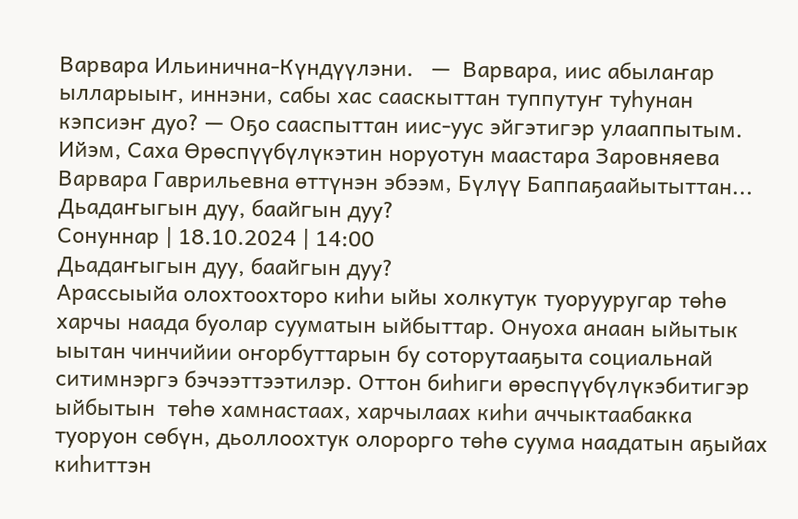Варвара Ильинична-Күндүүлэни.   —  Варвара, иис абылаҥар ылларыыҥ, иннэни, сабы хас сааскыттан туппутуҥ туһунан кэпсиэҥ дуо? — Оҕо сааспыттан иис-уус эйгэтигэр улааппытым. Ийэм, Саха Өрөспүүбүлүкэтин норуотун маастара Заровняева Варвара Гаврильевна өттүнэн эбээм, Бүлүү Баппаҕаайытыттан...
Дьадаҥыгын дуу, баайгын дуу?
Сонуннар | 18.10.2024 | 14:00
Дьадаҥыгын дуу, баайгын дуу?
Арассыыйа олохтоохторо киһи ыйы холкутук туорууругар төһө харчы наада буолар сууматын ыйбыттар. Онуоха анаан ыйытык ыытан чинчийии оҥорбуттарын бу соторутааҕыта социальнай ситимнэргэ бэчээттээтилэр. Оттон биһиги өрөспүүбүлүкэбитигэр ыйбытын  төһө хамнастаах, харчылаах киһи аччыктаабакка туоруон сөбүн, дьоллоохтук олорорго төһө суума наадатын аҕыйах киһиттэн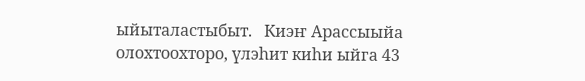ыйыталастыбыт.   Киэҥ Арассыыйа олохтоохторо, үлэһит киһи ыйга 43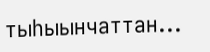тыһыынчаттан...